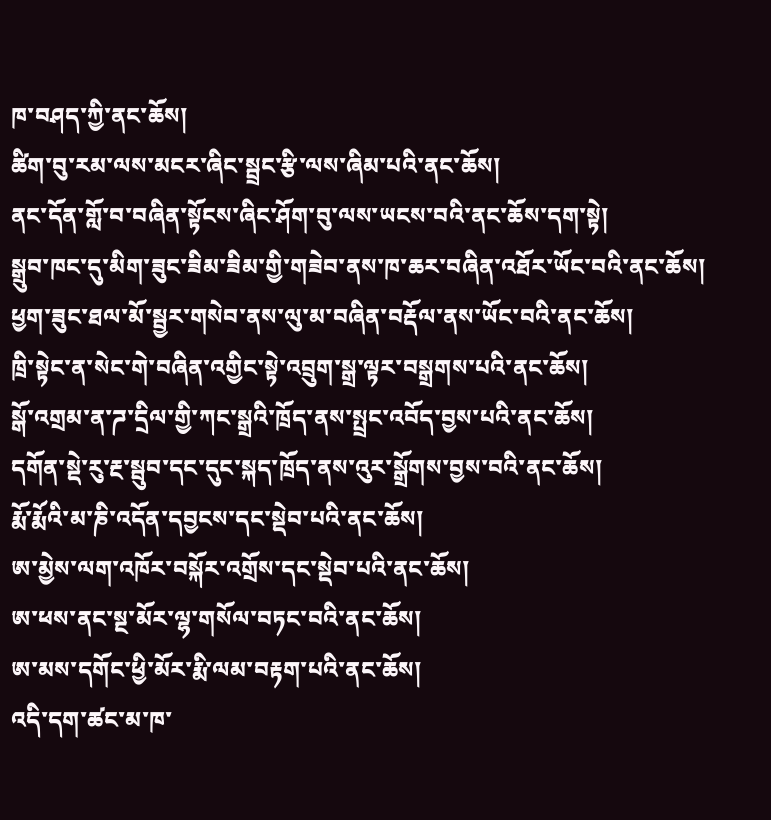ཁ་བཤད་ཀྱི་ནང་ཆོས།
ཚིག་བུ་རམ་ལས་མངར་ཞིང་སྦྲང་རྩི་ལས་ཞིམ་པའི་ནང་ཆོས།
ནང་དོན་གློ་བ་བཞིན་སྟོངས་ཞིང་ཤོག་བུ་ལས་ཡངས་བའི་ནང་ཆོས་དག་སྟེ།
སྒྲུབ་ཁང་དུ་མིག་ཟུང་ཟིམ་ཟིམ་གྱི་གཟེབ་ནས་ཁ་ཆར་བཞིན་འཐོར་ཡོང་བའི་ནང་ཆོས།
ཕྱག་ཟུང་ཐལ་མོ་སྦྱར་གསེབ་ནས་ལུ་མ་བཞིན་བརྡོལ་ནས་ཡོང་བའི་ནང་ཆོས།
ཁྲི་སྟེང་ན་སེང་གེ་བཞིན་འགྱིང་སྟེ་འབྲུག་སྒྲ་ལྟར་བསྒྲགས་པའི་ནང་ཆོས།
སྒོ་འགྲམ་ན་ཌ་དྲིལ་གྱི་ཀང་སྒྲའི་ཁྲོད་ནས་སྤྲང་འབོད་བྱས་པའི་ནང་ཆོས།
དགོན་སྡེ་རུ་རྔ་སྦུབ་དང་དུང་སྐད་ཁྲོད་ནས་འུར་སྒྲོགས་བྱས་བའི་ནང་ཆོས།
རྨོ་རྨོའི་མ་ཎི་འདོན་དབྱངས་དང་སྡེབ་པའི་ནང་ཆོས།
ཨ་མྱེས་ལག་འཁོར་བསྐོར་འགྲོས་དང་སྡེབ་པའི་ནང་ཆོས།
ཨ་ཕས་ནང་སྔ་མོར་ལྷ་གསོལ་བཏང་བའི་ནང་ཆོས།
ཨ་མས་དགོང་ཕྱི་མོར་རྨི་ལམ་བརྟག་པའི་ནང་ཆོས།
འདི་དག་ཚང་མ་ཁ་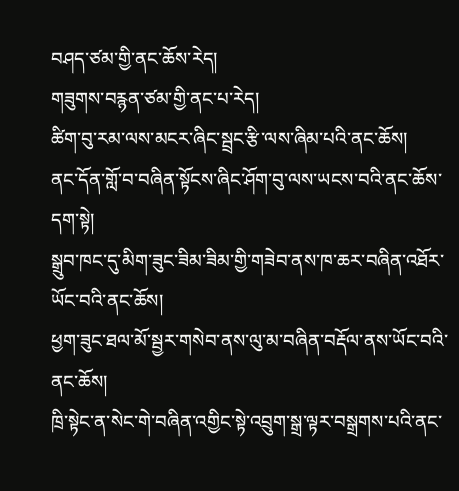བཤད་ཙམ་གྱི་ནང་ཆོས་རེད།
གཟུགས་བརྙན་ཙམ་གྱི་ནང་པ་རེད།
ཚིག་བུ་རམ་ལས་མངར་ཞིང་སྦྲང་རྩི་ལས་ཞིམ་པའི་ནང་ཆོས།
ནང་དོན་གློ་བ་བཞིན་སྟོངས་ཞིང་ཤོག་བུ་ལས་ཡངས་བའི་ནང་ཆོས་དག་སྟེ།
སྒྲུབ་ཁང་དུ་མིག་ཟུང་ཟིམ་ཟིམ་གྱི་གཟེབ་ནས་ཁ་ཆར་བཞིན་འཐོར་ཡོང་བའི་ནང་ཆོས།
ཕྱག་ཟུང་ཐལ་མོ་སྦྱར་གསེབ་ནས་ལུ་མ་བཞིན་བརྡོལ་ནས་ཡོང་བའི་ནང་ཆོས།
ཁྲི་སྟེང་ན་སེང་གེ་བཞིན་འགྱིང་སྟེ་འབྲུག་སྒྲ་ལྟར་བསྒྲགས་པའི་ནང་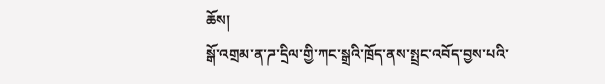ཆོས།
སྒོ་འགྲམ་ན་ཌ་དྲིལ་གྱི་ཀང་སྒྲའི་ཁྲོད་ནས་སྤྲང་འབོད་བྱས་པའི་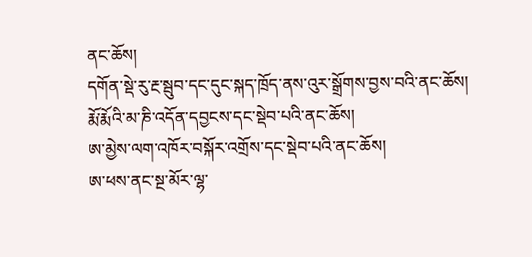ནང་ཆོས།
དགོན་སྡེ་རུ་རྔ་སྦུབ་དང་དུང་སྐད་ཁྲོད་ནས་འུར་སྒྲོགས་བྱས་བའི་ནང་ཆོས།
རྨོ་རྨོའི་མ་ཎི་འདོན་དབྱངས་དང་སྡེབ་པའི་ནང་ཆོས།
ཨ་མྱེས་ལག་འཁོར་བསྐོར་འགྲོས་དང་སྡེབ་པའི་ནང་ཆོས།
ཨ་ཕས་ནང་སྔ་མོར་ལྷ་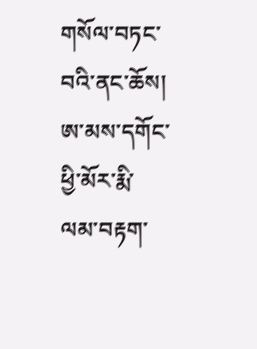གསོལ་བཏང་བའི་ནང་ཆོས།
ཨ་མས་དགོང་ཕྱི་མོར་རྨི་ལམ་བརྟག་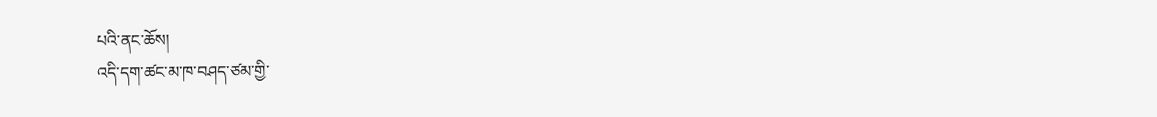པའི་ནང་ཆོས།
འདི་དག་ཚང་མ་ཁ་བཤད་ཙམ་གྱི་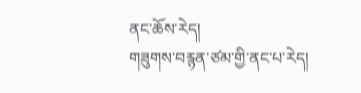ནང་ཆོས་རེད།
གཟུགས་བརྙན་ཙམ་གྱི་ནང་པ་རེད།